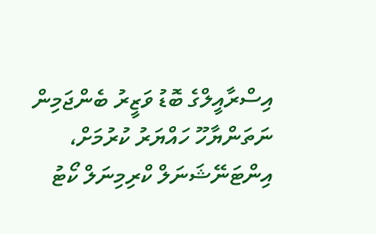އިސްރާއީލްގެ ބޮޑު ވަޒީރު ބެންޖަމިން ނަތަންޔާހޫ ހައްޔަރު ކުރުމަށް، އިންޓަނޭޝަނަލް ކްރިމިނަލް ކޯޓު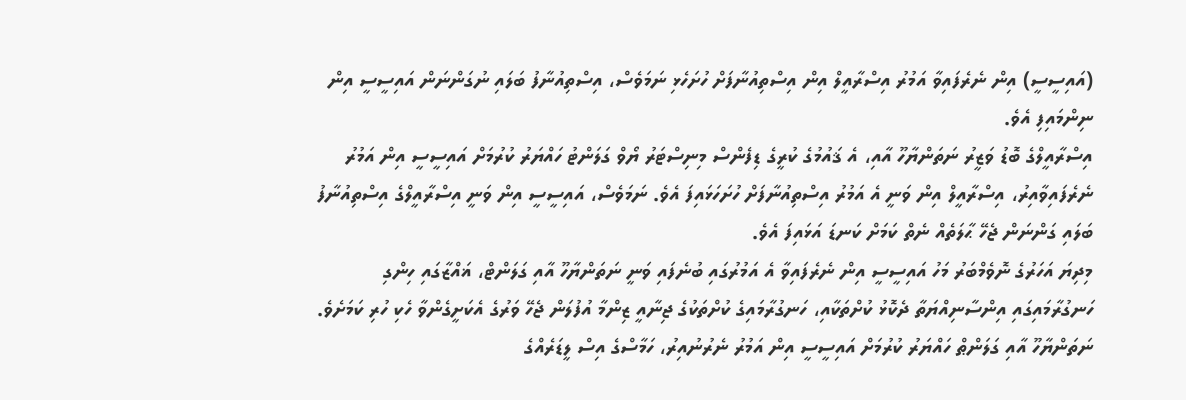(އައިސީސީ) އިން ނެރެފައިވާ އަމުރު އިސްރާއީލް އިން އިސްތިއުނާފަށް ހުށަހެޅި ނަމަވެސް، އިސްތިއުނާފު ބަލައި ނުގަންނަން އައިސީސީ އިން ނިންމައިފި އެވެ.
އިސްރާއީލްގެ ބޮޑު ވަޒީރު ނަތަންޔާހޫ އާއި، އެ ޤައުމުގެ ކުރީގެ ޑިފެންސް މިނިސްޓަރު ޔޯވް ގަލަންޓު ހައްޔަރު ކުރުމަށް އައިސީސީ އިން އަމުރު ނެރެފައިވާއިރު، އިސްރާއީލް އިން ވަނީ އެ އަމުރު އިސްތިއުނާފަށް ހުށަހަޅައިފަ އެވެ. ނަމަވެސް، އައިސީސީ އިން ވަނީ އިސްރާއީލްގެ އިސްތިއުނާފު ބަލައި ގަންނަން ޖެހޭ ޙާލަތެއް ނެތް ކަމަށް ކަނޑަ އަޅައިފަ އެވެ.
މިދިޔަ އަހަރުގެ ނޮވެމްބަރު މަހު އައިސީސީ އިން ނެރެފައިވާ އެ އަމުރުގައި ބުނެފައި ވަނީ ނަތަންޔާހޫ އާއި ގަލަންޓް، ޣައްޒާގައި ހިންގި ހަނގުރާމައިގައި އިންސާނިއްޔަތާ ދެކޮޅު ކުށްތަކާއި، ހަނގުރާމައިގެ ކުށްތަކުގެ ޖިނާއީ ޒިންމާ އުފުލަން ޖެހޭ ވަރުގެ އެކަށީގެންވާ ހެކި ހުރި ކަމަށެވެ.
ނަތަންޔާހޫ އާއި ގަލަންޠް ހައްޔަރު ކުރުމަށް އައިސީސީ އިން އަމުރު ނެރުނުއިރު، ހަމާސްގެ އިސް ލީޑަރެއްގެ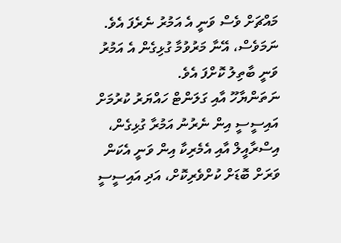މައްޗަށް ވެސް ވަނީ އެ އަމުރު ނެރެފަ އެވެ. ނަމަވެސް، އޭނާ މަރުވުމާ ގުޅިގެން އެ އަމުރު ވަނީ ބާތިލު ކޮށްފަ އެވެ.
ނަތަންޔާހޫ އާއި ގަލަންޓް ހައްޔަރު ކުރުމަށް އައިސީސީ އިން ނެރުނު އަމުރާ ގުޅިގެން، އިސްރާއީލް އާއި އެމެރިކާ އިން ވަނީ އެކަން ވަރަށް ބޮޑަށް ކުށްވެރިކޮށް، އަދި އައިސީސީ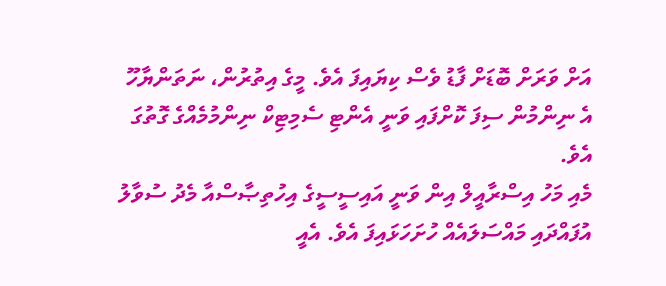އަށް ވަރަށް ބޮޑަށް ފާޑު ވެސް ކިޔައިފަ އެވެ. މީގެ އިތުރުން، ނަތަންޔާހޫ އެ ނިންމުން ސިފަ ކޮށްފައި ވަނީ އެންޓި ސެމިޓިކް ނިންމުމެއްގެ ގޮތުގަ އެވެ.
މެއި މަހު އިސްރާއީލް އިން ވަނީ އައިސީސީގެ އިހުތިޞާސްއާ މެދު ސުވާލު އުފައްދައި މައްސަލައެއް ހުށަހަޅައިފަ އެވެ. އެއީ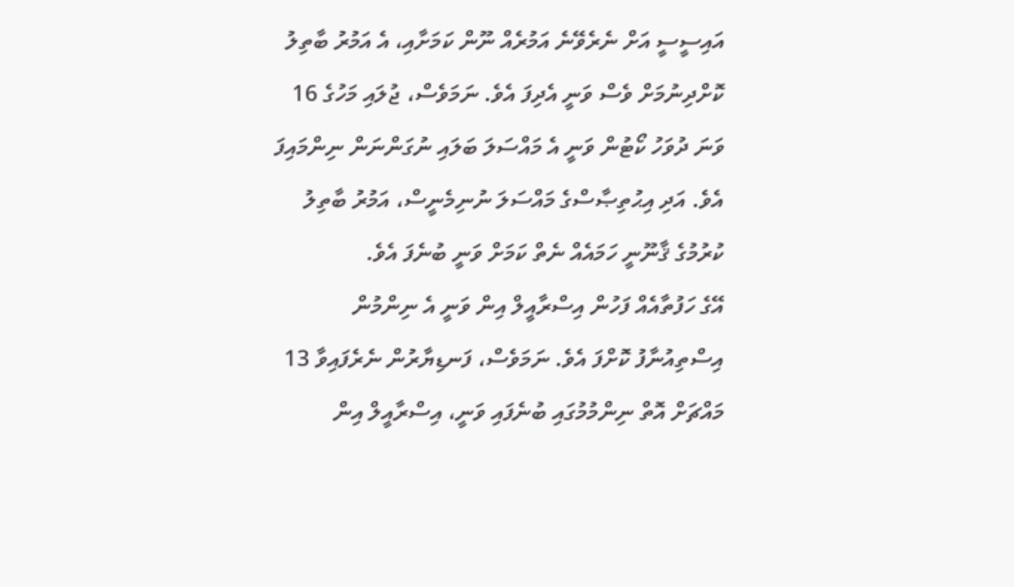އައިސީސީ އަށް ނެރެވޭނެ އަމުރެއް ނޫން ކަމަށާއި، އެ އަމުރު ބާތިލު ކޮށްދިނުމަށް ވެސް ވަނީ އެދިފަ އެވެ. ނަމަވެސް، ޖުލައި މަހުގެ 16 ވަނަ ދުވަހު ކޯޓުން ވަނީ އެ މައްސަލަ ބަލައި ނުގަންނަން ނިންމައިފަ އެވެ. އަދި އިޙުތިޞާސްގެ މައްސަލަ ނުނިމެނީސް، އަމުރު ބާތިލު ކުރުމުގެ ޤާނޫނީ ހަމައެއް ނެތް ކަމަށް ވަނީ ބުނެފަ އެވެ.
އޭގެ ހަފުތާއެއް ފަހުން އިސްރާއީލް އިން ވަނީ އެ ނިންމުން އިސްތިއުނާފު ކޮށްފަ އެވެ. ނަމަވެސް، ފަނޑިޔާރުން ނެރެފައިވާ 13 މައްޗަށް އޮތް ނިންމުމުގައި ބުނެފައި ވަނީ، އިސްރާއީލް އިން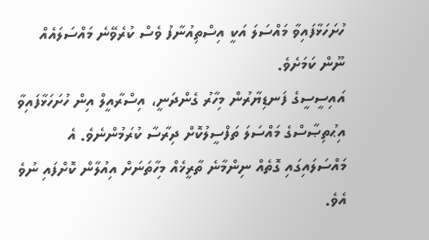ހުށަހަޅާފައިވާ މައްސަލަ އަކީ އިސްތިއުނާފު ވެސް ކުރެވޭނެ މައްސަލައެއް ނޫން ކަމަށެވެ.
އައިސީސީގެ ފަނޑިޔާރުން މިހާރު ގެންދަނީ، އިސްރާއީލް އިން ހުށަހަޅާފައިވާ އިޙުތިޞާސްގެ މައްސަލަ ތަފްސީލުކޮށް ދިރާސާ ކުރަމުންނެވެ. އެ މައްސަލައިގައި ގޮތެއް ނިންމާނެ ތާރީޚެއް މިހާތަނަށް އިއުލާން ކޮށްފައި ނުވެ އެވެ.